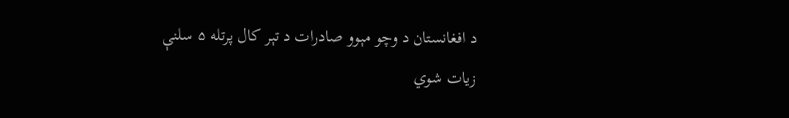د افغانستان د وچو مېوو صادرات د تېر کال پرتله ۵ سلنې زیات شوي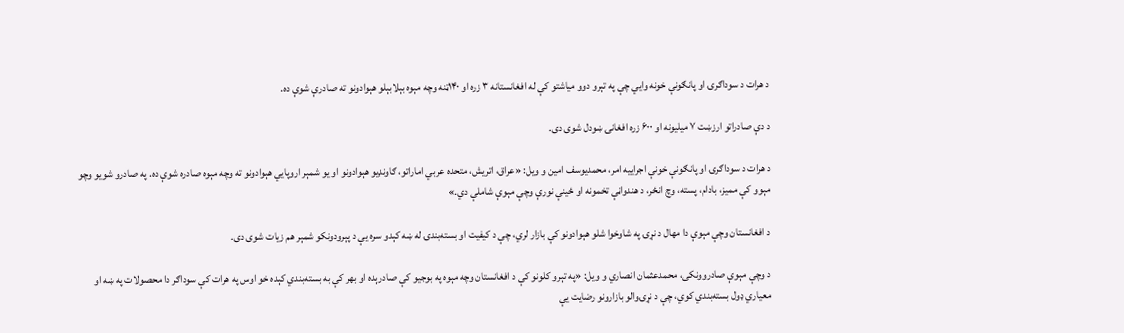د هرات د سوداګرۍ او پانګونې خونه وایي چې په تېرو دوو میاشتو کې له افغانستانه ۳ زره او ۱۴۰ټنه وچه مېوه بېلابېلو هېوادونو ته صادرې شوې ده.

د دې صادراتو ارزښت ۷ میلیونه او ۶۰۰ زره افغانۍ ښودل شوی دی.

د هرات د سوداګرۍ او پانګونې خونې اجراییه امر، محمدیوسف امین و ویل: «عراق، اتریش، متحده عربي اماراتو، ګاونډيو هېوادونو او یو شمېر اروپایي هېوادونو ته وچه مېوه صادره شوې ده. په صادرو شویو وچو مېوو کې ممیز، بادام، پسته، وچ انځر، د هندواڼې تخمونه او ځینې نورې وچې مېوې شاملې دي.»

د افغانستان وچې مېوې دا مهال د نړۍ په شاوخوا شلو هېوادونو کې بازار لري، چې د کیفیت او بسته‌بندۍ له ښه کېدو سره یې د پېرودونکو شمېر هم زیات شوی دی.

د وچې مېوې صادروونکی، محمدعثمان انصاري و ویل: «په تېرو کلونو کې د افغانستان وچه مېوه په بوجیو کې صادرېده او بهر کې به بسته‌بندي کېده خو اوس په هرات کې سوداګر دا محصولات په ښه او معیاري ډول بسته‌بندي کوي، چې د نړۍوالو بازارونو رضایت یې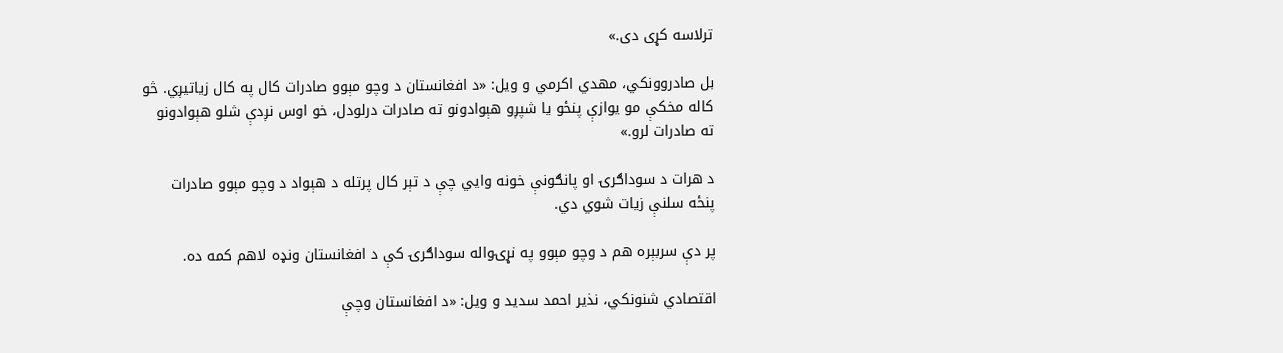ترلاسه کړی دی.»

بل صادروونکي، مهدي اکرمي و ویل: «د افغانستان د وچو مېوو صادرات کال په کال زیاتیږي. څو کاله مخکې مو یوازې پنځو یا شپږو هېوادونو ته صادرات درلودل، خو اوس نږدې شلو هېوادونو ته صادرات لرو.»

د هرات د سوداګرۍ او پانګونې خونه وایي چې د تېر کال پرتله د هېواد د وچو مېوو صادرات پنځه سلنې زیات شوي دي.

پر دې سربېره هم د وچو مېوو په نړۍواله سوداګرۍ کې د افغانستان ونډه لاهم کمه ده.

اقتصادي شنونکي، نذیر احمد سدید و ویل: «د افغانستان وچې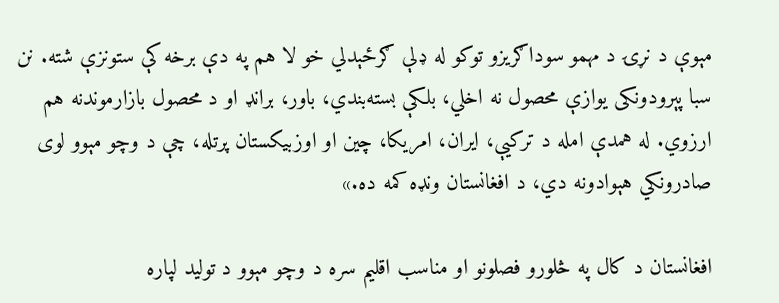مېوې د نړۍ د مهمو سوداګریزو توکو له ډلې ګرځېدلي خو لا هم په دې برخه کې ستونزې شته. نن سبا پېرودونکی یوازې محصول نه اخلي، بلکې بسته‌بندي، باور، برانډ او د محصول بازارموندنه هم ارزوي. له همدې امله د ترکیې، ایران، امریکا، چین او اوزبیکستان پرتله، چې د وچو مېوو لوی صادرونکي هېوادونه دي، د افغانستان ونډه کمه ده.»

افغانستان د کال په څلورو فصلونو او مناسب اقلیم سره د وچو مېوو د تولید لپاره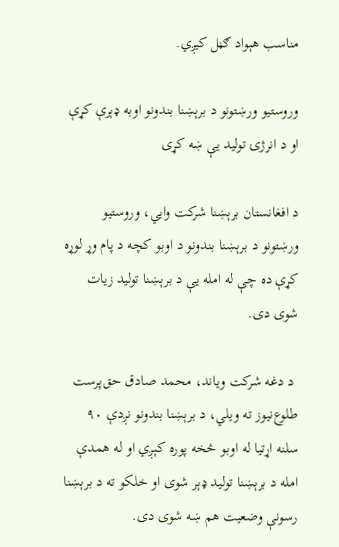مناسب هېواد ګڼل کیږي.

وروستیو ورښتونو د برېښنا بندونو اوبه ډېرې کړې او د انرژۍ تولید یې ښه کړی

د افغانستان برېښنا شرکت وايي، وروستیو ورښتونو د برېښنا بندونو د اوبو کچه د پام وړ لوړه کړې ده چې له امله یې د برېښنا تولید زیات شوی دی.

 د دغه شرکت ویاند، محمد صادق حق‌پرست طلوع‌نیوز ته ویلي، د برېښنا بندونو نږدې ۹۰ سلنه اړتیا له اوبو څخه پوره کېږي او له همدې امله د برېښنا تولید ډېر شوی او خلکو ته د برېښنا رسونې وضعیت هم ښه شوی دی.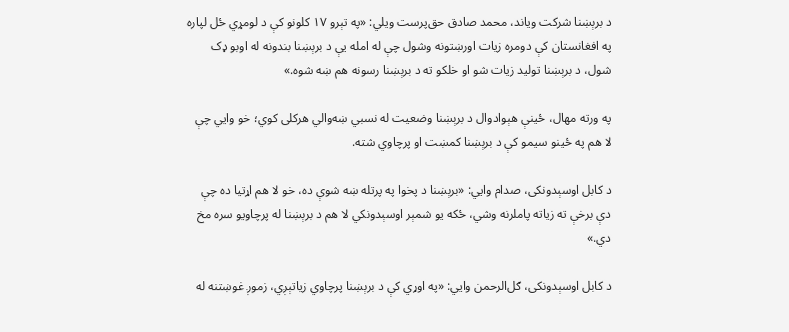د برېښنا شرکت ویاند، محمد صادق حق‌پرست ویلي: «په تېرو ۱۷ کلونو کې د لومړي ځل لپاره په افغانستان کې دومره زیات اورښتونه وشول چې له امله یې د برېښنا بندونه له اوبو ډک شول، د برېښنا تولید زیات شو او خلکو ته د برېښنا رسونه هم ښه شوه.»

په ورته مهال، ځینې هېوادوال د برېښنا وضعیت له نسبي ښه‌والي هرکلی کوي؛ خو وايي چې لا هم په ځینو سیمو کې د برېښنا کمښت او پرچاوي شته.

د کابل اوسېدونکی، صدام وايي: «برېښنا د پخوا په پرتله ښه شوې ده، خو لا هم اړتیا ده چې دې برخې ته زیاته پاملرنه وشي، ځکه یو شمېر اوسېدونکي لا هم د برېښنا له پرچاویو سره مخ دي.»

د کابل اوسېدونکی، ګل‌الرحمن وايي: «په اوړي کې د برېښنا پرچاوي زیاتېږي، زموږ غوښتنه له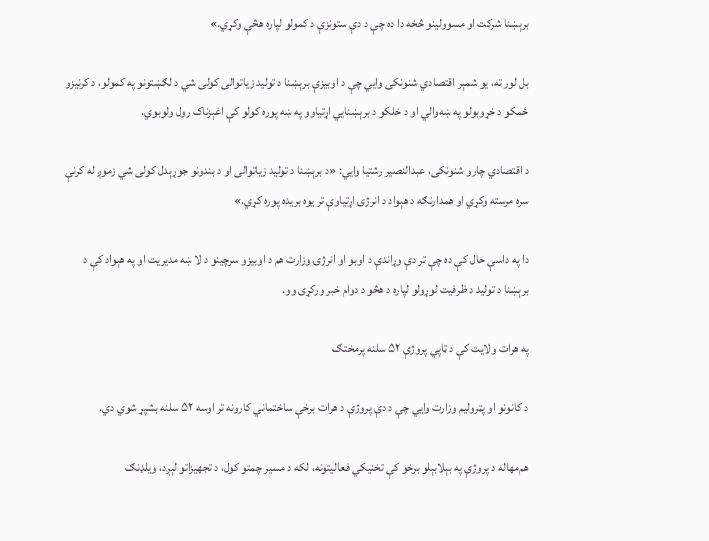برېښنا شرکت او مسوولینو څخه دا ده چې د دې ستونزې د کمولو لپاره هڅې وکړي.»

بل لور ته، یو شمېر اقتصادي شنونکی وايي چې د اوبیزې برېښنا د تولید زیاتوالی کولی شي د لګښتونو په کمولو، د کرنیزو ځمکو د خړوبولو په ښه‌والي او د خلکو د برېښنايي اړتیاوو په ښه پوره کولو کې اغېزناک رول ولوبوي.

د اقتصادي چارو شنونکی، عبدالنصیر رشتیا وايي: «د برېښنا د تولید زیاتوالی او د بندونو جوړېدل کولی شي زموږ له کرنې سره مرسته وکړي او همدارنګه د هېواد د انرژۍ اړتیاوې تر یوه بریده پوره کړي.»

دا په داسې حال کې ده چې تر دې وړاندې د اوبو او انرژۍ وزارت هم د اوبیزو سرچینو د لا ښه مدیریت او په هېواد کې د برېښنا د تولید د ظرفیت لوړولو لپاره د هڅو د دوام خبر ورکړی وو.

په هرات ولایت کې د ټاپي پروژې ۵۲ سلنه پرمختګ

د کانونو او پټرولیم وزارت وایي چې د دې پروژې د هرات برخې ساختماني کارونه تر اوسه ۵۲ سلنه بشپړ شوي دي.

هم‌مهاله د پروژې په بېلابېلو برخو کې تخنیکي فعالیتونه، لکه د مسیر چمتو کول، د تجهیزاتو لېږد، ویلډنګ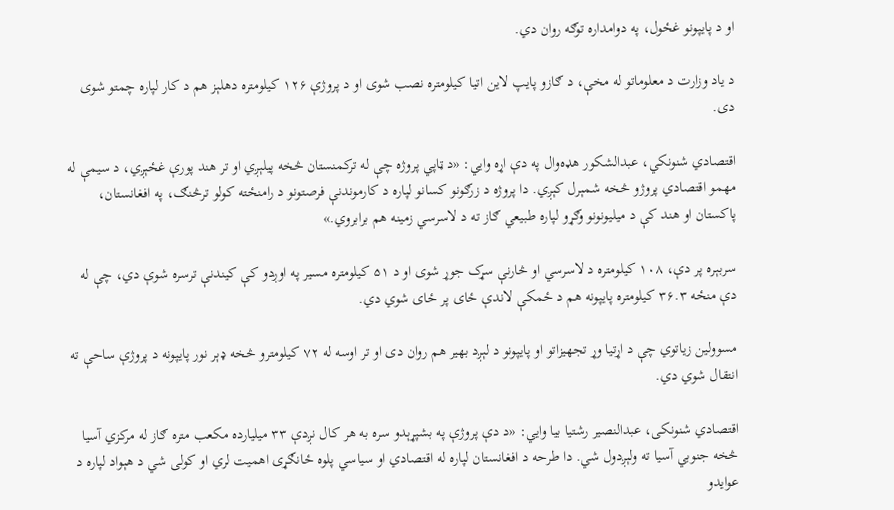او د پایپونو غځول، په دوامداره توګه روان دي.

د یاد وزارت د معلوماتو له مخې، د ګازو پایپ لاین اتیا کیلومتره نصب شوی او د پروژې ۱۲۶ کیلومتره دهلېز هم د کار لپاره چمتو شوی دی.

اقتصادي شنونکي، عبدالشکور هډه‌وال په دې اړه وايي: «د ټاپي پروژه چې له ترکمنستان څخه پیلېږي او تر هند پورې غځېږي، د سیمې له مهمو اقتصادي پروژو څخه شمېرل کېږي. دا پروژه د زرګونو کسانو لپاره د کارموندنې فرصتونو د رامنځته کولو ترڅنګ، په افغانستان، پاکستان او هند کې د میلیونونو وګړو لپاره طبیعي ګاز ته د لاسرسي زمینه هم برابروي.»

سربېره پر دې، ۱۰۸ کیلومتره د لاسرسي او څارنې سړک جوړ شوی او د ۵۱ کیلومتره مسیر په اوږدو کې کیندنې ترسره شوې دي، چې له دې منځه ۳۶.۳ کیلومتره پایپونه هم د ځمکې لاندې ځای پر ځای شوي دي.

مسوولین زیاتوي چې د اړتیا وړ تجهیزاتو او پایپونو د لېږد بهیر هم روان دی او تر اوسه له ۷۲ کیلومترو څخه ډېر نور پایپونه د پروژې ساحې ته انتقال شوي دي.

اقتصادي شنونکی، عبدالنصیر رشتیا بیا وايي: «د دې پروژې په بشپړېدو سره به هر کال نږدې ۳۳ میلیارده مکعب متره ګاز له مرکزي آسیا څخه جنوبي آسیا ته ولېږدول شي. دا طرحه د افغانستان لپاره له اقتصادي او سیاسي پلوه ځانګړی اهمیت لري او کولی شي د هېواد لپاره د عوایدو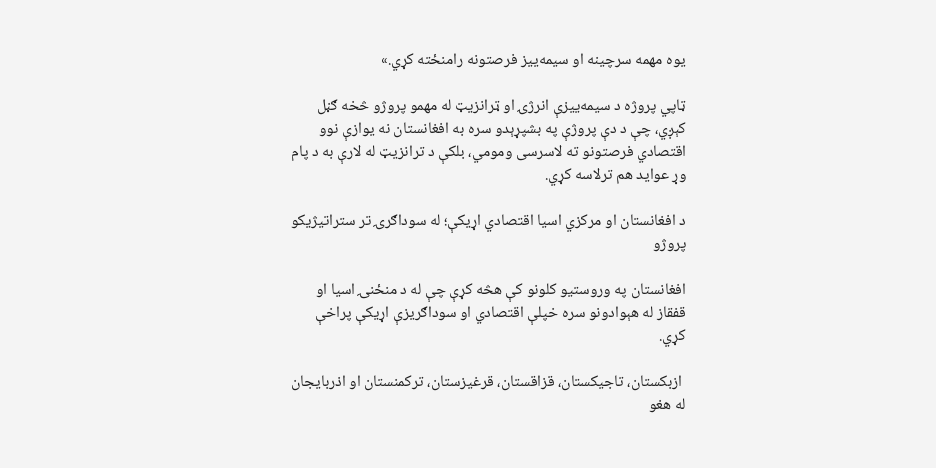یوه مهمه سرچینه او سیمه‌ییز فرصتونه رامنځته کړي.»

ټاپي پروژه د سیمه‌ییزې انرژۍ او ټرانزیټ له مهمو پروژو څخه ګڼل کېږي، چې د دې پروژې په بشپړېدو سره به افغانستان نه یوازې نوو اقتصادي فرصتونو ته لاسرسی ومومي، بلکې د ترانزیټ له لارې به د پام وړ عواید هم ترلاسه کړي.

د افغانستان او مرکزي اسیا اقتصادي اړیکې؛ له سوداګرۍ تر ستراتیژیکو پروژو

افغانستان په وروستیو کلونو کې هڅه کړې چې له د منځنۍ اسیا او قفقاز له هېوادونو سره خپلې اقتصادي او سوداګریزې اړیکې پراخې کړي.

 ازبکستان، تاجیکستان، قزاقستان، قرغیزستان، ترکمنستان او اذربایجان له هغو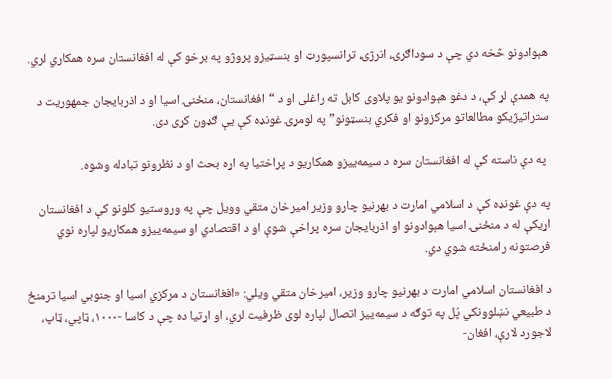هېوادونو څخه دي چې د سوداګرۍ، انرژۍ، ترانسپورټ او بنسټیزو پروژو په برخو کې له افغانستان سره همکاري لري.

په همدې لړ کې، د دغو هېوادونو یو پلاوی کابل ته راغلی او د “افغانستان، منځنۍ اسیا او د اذربایجان جمهوریت د ستراتیژیکو مطالعاتو مرکزونو او فکري بنسټونو” په لومړۍ غونډه کې یې ګډون کړی دی.

 په دې ناسته کې له افغانستان سره د سیمه‌ییزو همکاریو د پراختیا په اړه بحث او د نظرونو تبادله وشوه.

په دې غونډه کې د اسلامي امارت د بهرنیو چارو وزیر امیرخان متقي وویل چې په وروستیو کلونو کې د افغانستان اړیکې له د منځنۍ اسیا هېوادونو او اذربایجان سره پراخې شوې او د اقتصادي او سیمه‌ییزو همکاریو لپاره نوي فرصتونه رامنځته شوي دي.

د افغانستان اسلامي امارت د بهرنیو چارو وزیر، امیرخان متقي ویلي: «افغانستان د مرکزي اسیا او جنوبي اسیا ترمنځ د طبیعي نښلوونکي پُل په توګه د سیمه‌ییز اتصال لپاره لوی ظرفیت لري، او اړتیا ده چې د کاسا -۱۰۰۰، ټاپي، ټاپ، لاجورد لارې، افغان-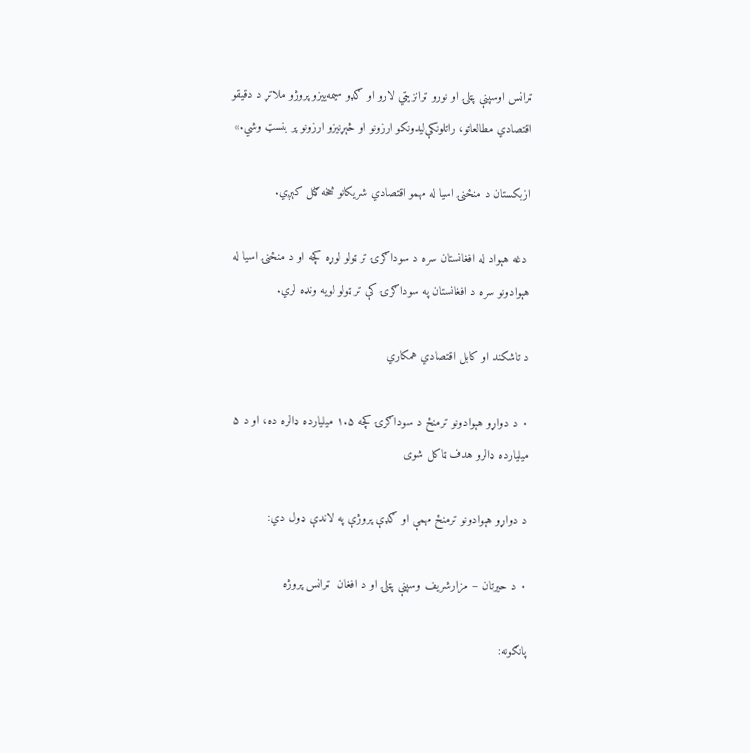ټرانس اوسپنې پټلۍ او نورو ټرانزیټي لارو او ګډو سیمه‌ییزو پروژو ملاتړ د دقیقو اقتصادي مطالعاتو، راتلونکې‌لیدونکو ارزونو او څېړنیزو ارزونو پر بنسټ وشي.»

ازبکستان د منځنۍ اسیا له مهمو اقتصادي شریکانو څخه ګڼل کېږي.

 دغه هېواد له افغانستان سره د سوداګرۍ تر ټولو لوړه کچه او د منځنۍ اسیا له هېوادونو سره د افغانستان په سوداګرۍ کې تر ټولو لویه ونډه لري.

د تاشکند او کابل اقتصادي همکاري

۰ د دواړو هېوادونو ترمنځ د سوداګرۍ کچه ۱.۵ میلیارده ډالره ده، او د ۵ میلیارده ډالرو هدف ټاکل شوی

د دواړو هېوادونو ترمنځ مهمې او ګډې پروژې په لاندې ډول دي:

۰ د حیرتان – مزارشریف وسپنې پټلۍ او د افغان  ټرانس پروژه

پانګونه: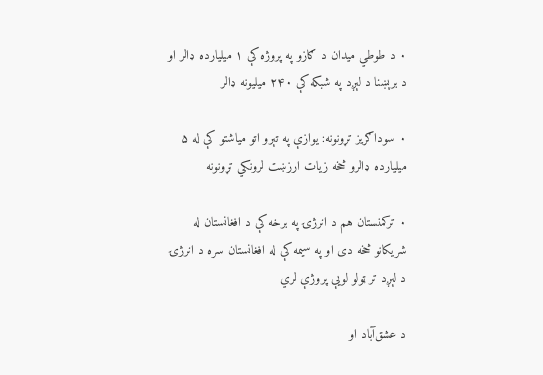۰ د طوطي میدان د ګازو په پروژه کې ۱ میلیارده ډالر او د برېښنا د لېږد په شبکه کې ۲۴۰ میلیونه ډالر

۰ سوداګریز تړونونه: یوازې په تېرو اتو میاشتو کې له ۵ میلیارده ډالرو څخه زیات ارزښت لرونکي تړونونه

۰ ترکمنستان هم د انرژۍ په برخه کې د افغانستان له شریکانو څخه دی او په سیمه کې له افغانستان سره د انرژۍ د لېږد تر ټولو لویې پروژې لري

د عشق‌آباد او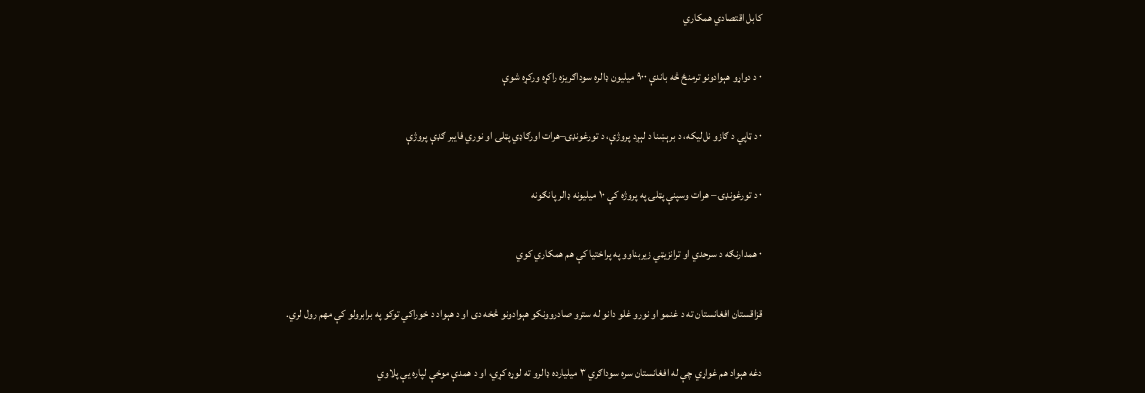کابل اقتصادي همکاري

۰ د دواړو هېوادونو ترمنځ څه باندې ۹۰۰ میلیون ډالره سوداګریزه راکړه ورکړه شوې

۰ د ټاپي د ګازو نل‌لیکه، د برېښنا د لېږد پروژې، د تورغونډۍ–هرات اورګاډي پټلۍ او نوري فایبر ګډې پروژې

۰ د تورغونډۍ – هرات وسپنې پټلۍ په پروژه کې ۱۰ میلیونه ډالر پانګونه

۰ همدارنګه د سرحدي او ترانزیټي زیربناوو په پراختیا کې هم همکاري کوي

قزاقستان افغانستان ته د غنمو او نورو غلو دانو له سترو صادروونکو هېوادونو څخه دی او د هېواد د خوراکي توکو په برابرولو کې مهم رول لري.

دغه هېواد هم غواړي چې له افغانستان سره سوداګري ۳ میلیارده ډالرو ته لوړه کړي، او د همدې موخې لپاره یې پلاوي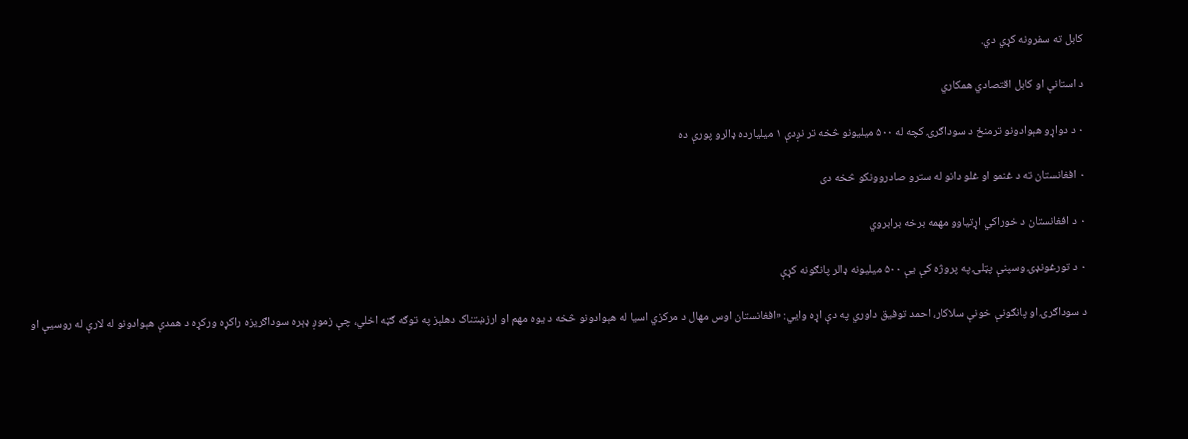کابل ته سفرونه کړي دي.

د استانې او کابل اقتصادي همکاري

۰ د دواړو هېوادونو ترمنځ د سوداګرۍ کچه له ۵۰۰ میلیونو څخه تر نږدې ۱ میلیارده ډالرو پورې ده

۰ افغانستان ته د غنمو او غلو دانو له سترو صادروونکو څخه دی

۰ د افغانستان د خوراکي اړتیاوو مهمه برخه برابروي

۰ د تورغونډۍ وسپنې پټلۍ په پروژه کې یې ۵۰۰ میلیونه ډالر پانګونه کړې

د سوداګرۍ او پانګونې خونې سلاکار، احمد توفیق داوري په دې اړه وايي: «افغانستان اوس مهال د مرکزي اسیا له هېوادونو څخه د یوه مهم او ارزښتناک دهلېز په توګه ګټه اخلي، چې زموږ ډېره سوداګریزه راکړه ورکړه د همدې هېوادونو له لارې له روسیې او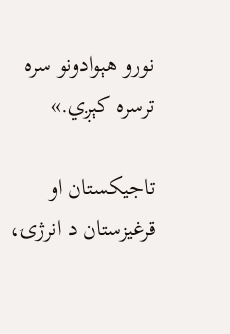نورو هېوادونو سره ترسره کېږي.»

تاجیکستان او قرغیزستان د انرژۍ،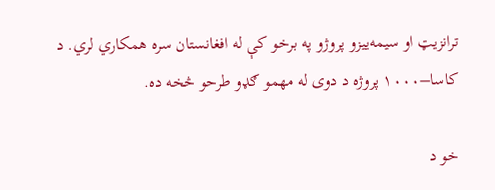ترانزیټ او سیمه‌ییزو پروژو په برخو کې له افغانستان سره همکاري لري. د کاسا–۱۰۰۰ پروژه د دوی له مهمو ګډو طرحو څخه ده.

خو د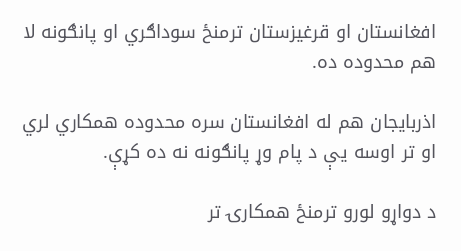افغانستان او قرغیزستان ترمنځ سوداګري او پانګونه لا هم محدوده ده.

اذربایجان هم له افغانستان سره محدوده همکاري لري او تر اوسه یې د پام وړ پانګونه نه ده کړې.

د دواړو لورو ترمنځ همکارۍ تر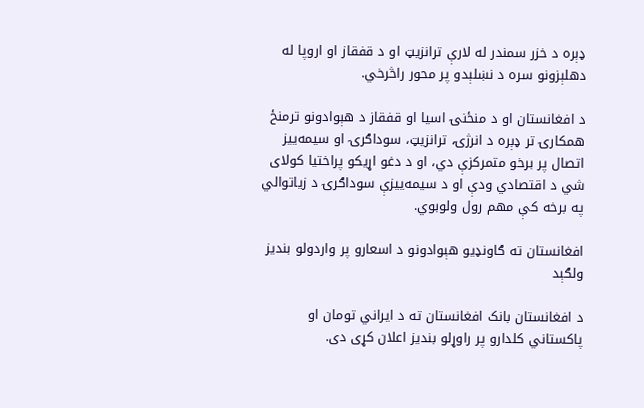ډېره د خزر سمندر له لارې ترانزیټ او د قفقاز او اروپا له دهلېزونو سره د نښلېدو پر محور راڅرخي.

د افغانستان او د منځنۍ اسیا او قفقاز د هېوادونو ترمنځ همکارۍ تر ډېره د انرژۍ، ترانزیټ، سوداګرۍ او سیمه‌ییز اتصال پر برخو متمرکزې دي، او د دغو اړیکو پراختیا کولای شي د اقتصادي ودې او د سیمه‌ییزې سوداګرۍ د زیاتوالي په برخه کې مهم رول ولوبوي.

افغانستان ته ګاونډیو هېوادونو د اسعارو پر واردولو بندیز ولګېد

د افغانستان بانک افغانستان ته د ایراني تومان او پاکستاني کلدارو پر راوړلو بندیز اعلان کړی دی.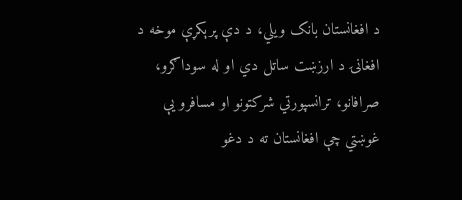د افغانستان بانک ویلي، د دې پرېکړې موخه د افغانۍ د ارزښت ساتل دي او له سوداګرو، صرافانو، ترانسپورتي شرکتونو او مسافرو یې غوښتي چې افغانستان ته د دغو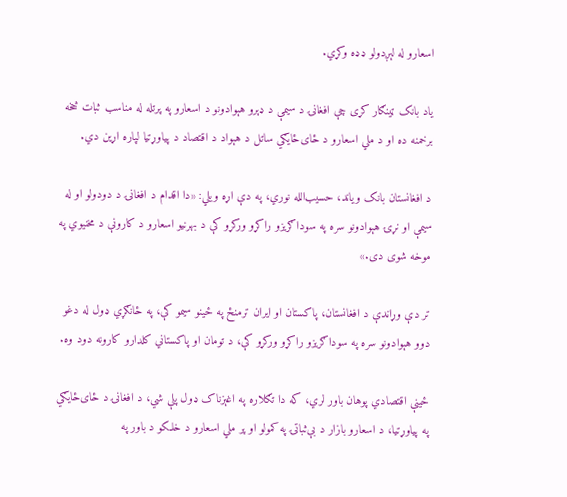اسعارو له لېږدولو ډډه وکړي.

یاد بانک ټینګار کړی چې افغانۍ د سیمې د ډېرو هېوادونو د اسعارو په پرتله له مناسب ثبات څخه برخمنه ده او د ملي اسعارو د ځای‌ځایګي ساتل د هېواد د اقتصاد د پیاوړتیا لپاره اړین دي.

د افغانستان بانک ویاند، حسیب‌الله نوري، په دې اړه ویلي: «دا اقدام د افغانۍ د دودولو او له سیمې او نړۍ هېوادونو سره په سوداګریزو راکړو ورکړو کې د بهرنیو اسعارو د کارونې د مخنیوي په موخه شوی دی.»

تر دې وړاندې د افغانستان، پاکستان او ایران ترمنځ په ځینو سیمو کې، په ځانګړي ډول له دغو دوو هېوادونو سره په سوداګریزو راکړو ورکړو کې، د تومان او پاکستاني کلدارو کارونه دود وه.

ځینې اقتصادي پوهان باور لري، که دا تګلاره په اغېزناک ډول پلې شي، د افغانۍ د ځای‌ځایګي په پیاوړتیا، د اسعارو بازار د بې‌ثباتۍ په کمولو او پر ملي اسعارو د خلکو د باور په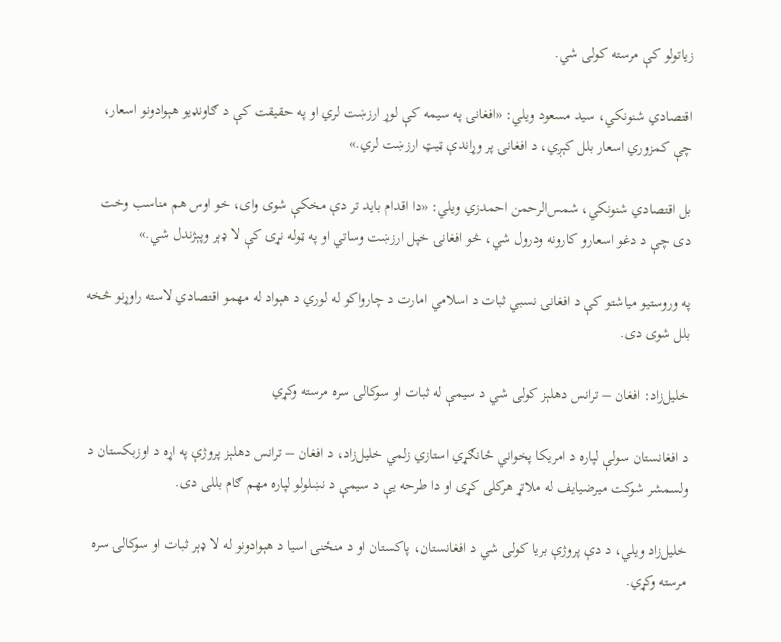زیاتولو کې مرسته کولی شي.

اقتصادي شنونکي، سید مسعود ویلي: «افغانۍ په سیمه کې لوړ ارزښت لري او په حقیقت کې د ګاونډیو هېوادونو اسعار، چې کمزوري اسعار بلل کېږي، د افغانۍ پر وړاندې ټیټ ارزښت لري.»

بل اقتصادي شنونکي، شمس‌الرحمن احمدزي ویلي: «دا اقدام باید تر دې مخکې شوی وای، خو اوس هم مناسب وخت دی چې د دغو اسعارو کارونه ودرول شي، څو افغانۍ خپل ارزښت وساتي او په ټوله نړۍ کې لا ډېر وپېژندل شي.»

په وروستیو میاشتو کې د افغانۍ نسبي ثبات د اسلامي امارت د چارواکو له لوري د هېواد له مهمو اقتصادي لاسته راوړنو څخه بلل شوی دی.

خلیل‌زاد: افغان – ترانس دهلېز کولی شي د سیمې له ثبات او سوکالۍ سره مرسته وکړي

د افغانستان سولې لپاره د امریکا پخواني ځانګړي استازي زلمي خلیل‌زاد، د افغان – ترانس دهلېز پروژې په اړه د اوزبکستان د ولسمشر شوکت میرضیایف له ملاتړ هرکلی کړی او دا طرحه یې د سیمې د نښلولو لپاره مهم ګام بللی دی.

خلیل‌زاد ویلي، د دې پروژې بریا کولی شي د افغانستان، پاکستان او د منځنۍ اسیا د هېوادونو له لا ډېر ثبات او سوکالۍ سره مرسته وکړي.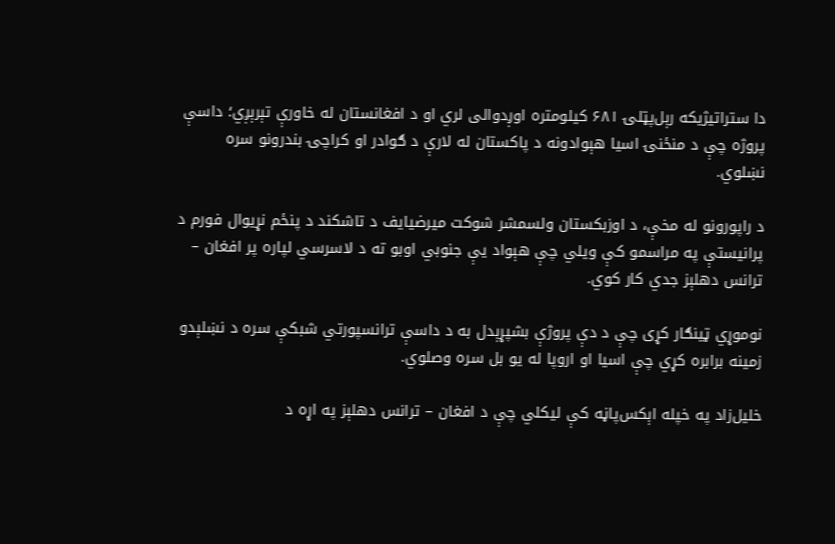دا ستراتیژیکه رېل‌پټلۍ ۶۸۱ کیلومتره اوږدوالی لري او د افغانستان له خاورې تېرېږي؛ داسې پروژه چې د منځنۍ اسیا هېوادونه د پاکستان له لارې د ګوادر او کراچۍ بندرونو سره نښلوي.

د راپورونو له مخې، د اوزبکستان ولسمشر شوکت میرضیایف د تاشکند د پنځم نړیوال فورم د پرانیستې په مراسمو کې ویلي چې هېواد یې جنوبي اوبو ته د لاسرسي لپاره پر افغان – ترانس دهلېز جدي کار کوي.

نوموړي ټینګار کړی چې د دې پروژې بشپړېدل به د داسې ترانسپورتي شبکې سره د نښلېدو زمینه برابره کړي چې اسیا او اروپا له یو بل سره وصلوي.

خلیل‌زاد په خپله اېکس‌پاڼه کې لیکلي چې د افغان – ترانس دهلېز په اړه د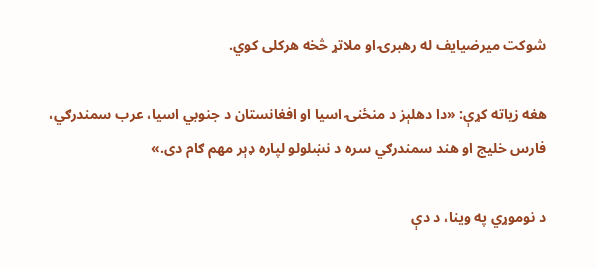شوکت میرضیایف له رهبرۍ او ملاتړ څخه هرکلی کوي.

هغه زیاته کړې: «دا دهلېز د منځنۍ اسیا او افغانستان د جنوبي اسیا، عرب سمندرګي، فارس خلیج او هند سمندرګي سره د نښلولو لپاره ډېر مهم ګام دی.»

د نوموړي په وینا، د دې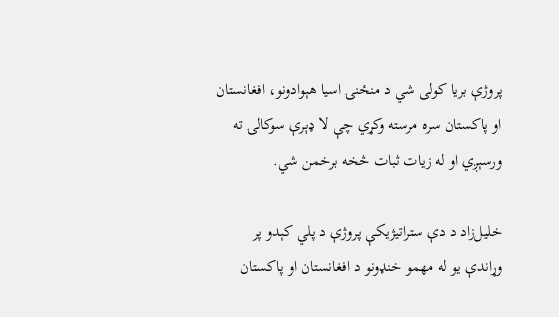پروژې بریا کولی شي د منځنۍ اسیا هېوادونو، افغانستان او پاکستان سره مرسته وکړي چې لا ډېرې سوکالۍ ته ورسېږي او له زیات ثبات څخه برخمن شي.

خلیل‌زاد د دې ستراتیژیکې پروژې د پلي کېدو پر وړاندې یو له مهمو خنډونو د افغانستان او پاکستان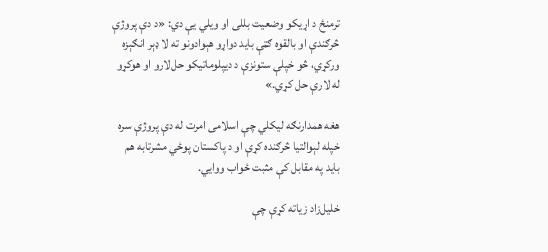ترمنځ د اړیکو وضعیت بللی او ویلي یې دي: «د دې پروژې څرګندې او بالقوه ګټې باید دواړو هېوادونو ته لا ډېر انګېزه ورکړي، څو خپلې ستونزې د دیپلوماتیکو حل‌لارو او هوکړو له لارې حل کړي.»

هغه همدارنګه لیکلي چې اسلامی امرت له دې پروژې سره خپله لېوالتیا څرګنده کړې او د پاکستان پوځي مشرتابه هم باید په مقابل کې مثبت ځواب ووايي.

خلیل‌زاد زیاته کړې چې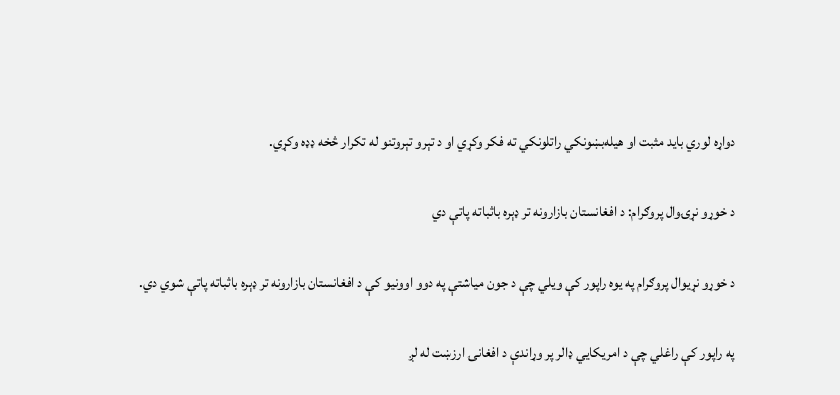دواړه لوري باید مثبت او هیله‌بښونکي راتلونکي ته فکر وکړي او د تېرو تېروتنو له تکرار څخه ډډه وکړي.

د خوړو نړۍوال پروګرام: د افغانستان بازارونه تر ډېره باثباته پاتې دي

د خوړو نړیوال پروګرام په یوه راپور کې ویلي چې د جون میاشتې په دوو اوونیو کې د افغانستان بازارونه تر ډېره باثباته پاتې شوي دي.

په راپور کې راغلي چې د امریکايي ډالر پر وړاندې د افغانۍ ارزښت له لږ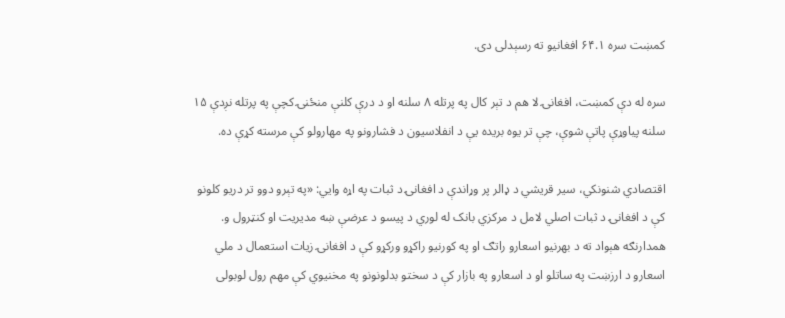کمښت سره ۶۴.۱ افغانیو ته رسېدلی دی.

سره له دې کمښت، افغانۍ لا هم د تېر کال په پرتله ۸ سلنه او د درې کلنې منځنۍ کچې په پرتله نږدې ۱۵ سلنه پیاوړې پاتې شوې، چې تر یوه بریده یې د انفلاسیون د فشارونو په مهارولو کې مرسته کړې ده.

اقتصادي شنونکي، سیر قریشي د ډالر پر وړاندې د افغانۍ د ثبات په اړه وایي: «په تېرو دوو تر دریو کلونو کې د افغانۍ د ثبات اصلي لامل د مرکزي بانک له لوري د پیسو د عرضې ښه مدیریت او کنټرول و. همدارنګه هېواد ته د بهرنیو اسعارو راتګ او په کورنیو راکړو ورکړو کې د افغانۍ زیات استعمال د ملي اسعارو د ارزښت په ساتلو او د اسعارو په بازار کې د سختو بدلونونو په مخنیوي کې مهم رول لوبولی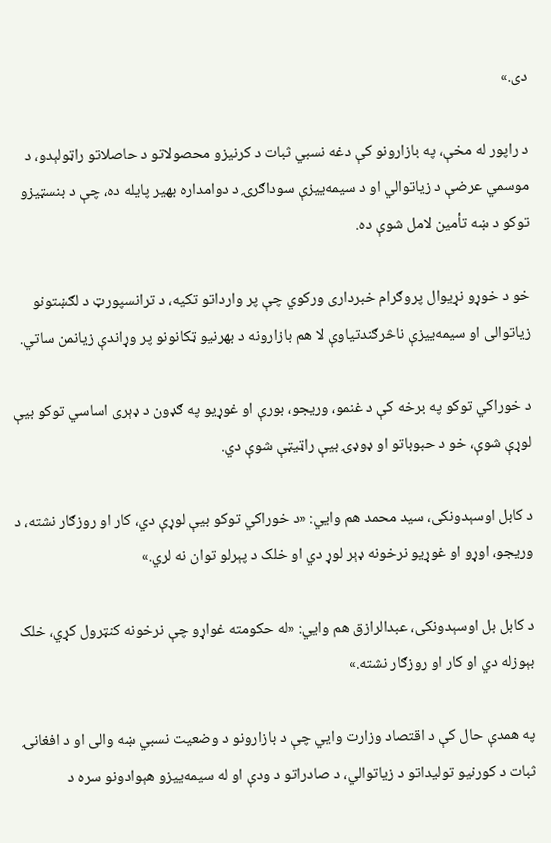دی.»

د راپور له مخې، په بازارونو کې دغه نسبي ثبات د کرنیزو محصولاتو د حاصلاتو راټولېدو، د موسمي عرضې د زیاتوالي او د سیمه‌ییزې سوداګرۍ د دوامداره بهیر پایله ده، چې د بنسټیزو توکو د ښه تأمین لامل شوې ده.

خو د خوړو نړیوال پروګرام خبرداری ورکوي چې پر وارداتو تکیه، د ترانسپورټ د لګښتونو زیاتوالی او سیمه‌ییزې ناڅرګندتیاوې لا هم بازارونه د بهرنیو ټکانونو پر وړاندې زیانمن ساتي.

د خوراکي توکو په برخه کې د غنمو، وریجو، بورې او غوړیو په ګډون د ډېری اساسي توکو بیې لوړې شوې، خو د حبوباتو او ډوډۍ بیې راټیټې شوې دي.

د کابل اوسېدونکی، سید محمد هم وایي: «د خوراکي توکو بیې لوړې دي، کار او روزګار نشته، د وریجو، اوړو او غوړیو نرخونه ډېر لوړ دي او خلک د پېرلو توان نه لري.»

د کابل بل اوسېدونکی، عبدالرازق هم وایي: «له حکومته غواړو چې نرخونه کنټرول کړي، خلک بېوزله دي او کار او روزګار نشته.»

په همدې حال کې د اقتصاد وزارت وایي چې د بازارونو د وضعیت نسبي ښه والی او د افغانۍ ثبات د کورنیو تولیداتو د زیاتوالي، د صادراتو د ودې او له سیمه‌ییزو هېوادونو سره د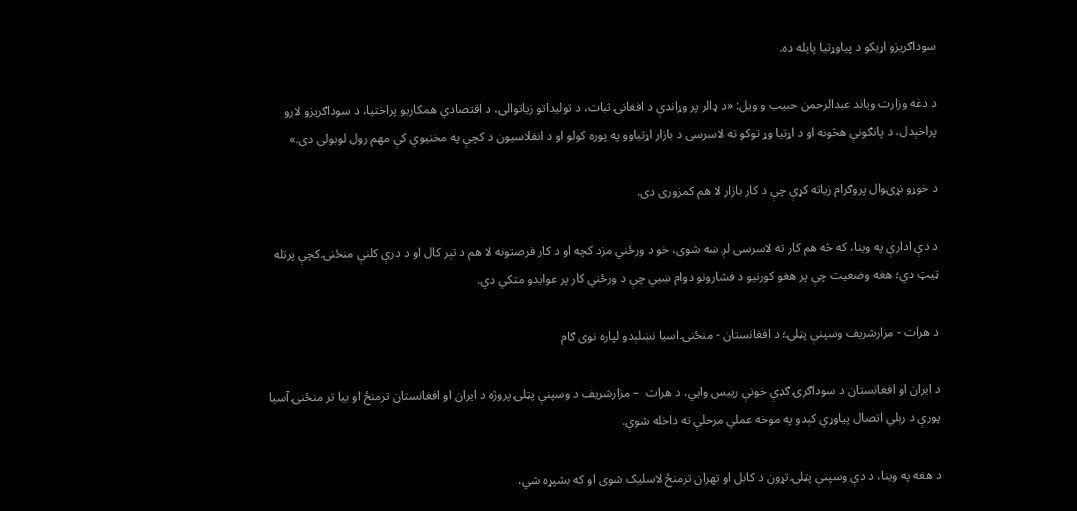سوداګریزو اړیکو د پیاوړتیا پایله ده.

د دغه وزارت ویاند عبدالرحمن حبیب و ویل: «د ډالر پر وړاندې د افغانۍ ثبات، د تولیداتو زیاتوالی، د اقتصادي همکاریو پراختیا، د سوداګریزو لارو پراخېدل، د پانګونې هڅونه او د اړتیا وړ توکو ته لاسرسی د بازار اړتیاوو په پوره کولو او د انفلاسیون د کچې په مخنیوي کې مهم رول لوبولی دی.»

د خوړو نړۍوال پروګرام زیاته کړې چې د کار بازار لا هم کمزوری دی.

د دې ادارې په وینا، که څه هم کار ته لاسرسی لږ ښه شوی، خو د ورځني مزد کچه او د کار فرصتونه لا هم د تېر کال او د درې کلنې منځنۍ کچې پرتله ټیټ دي؛ هغه وضعیت چې پر هغو کورنیو د فشارونو دوام ښيي چې د ورځني کار پر عوایدو متکي دي.

د هرات - مزارشریف وسپنې پټلۍ؛ د افغانستان - منځنۍ اسیا نښلېدو لپاره نوی ګام

د ایران او افغانستان د سوداګرۍ ګډې خونې رییس وایي، د هرات  – مزارشریف د وسپنې پټلۍ پروژه د ایران او افغانستان ترمنځ او بیا تر منځنۍ آسیا پورې د رېلي اتصال پیاوړي کېدو په موخه عملي مرحلې ته داخله شوې.

د هغه په وینا، د دې وسپنې پټلۍ تړون د کابل او تهران ترمنځ لاسلیک شوی او که بشپړه شي،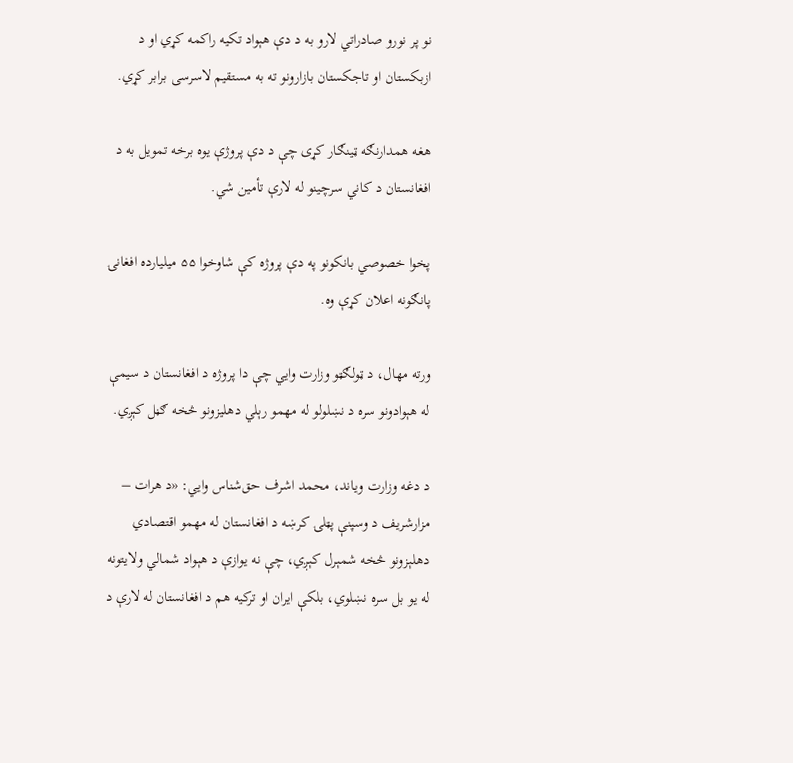نو پر نورو صادراتي لارو به د دې هېواد تکیه راکمه کړي او د ازبکستان او تاجکستان بازارونو ته به مستقیم لاسرسی برابر کړي.

هغه همدارنګه ټینګار کړی چې د دې پروژې یوه برخه تمویل به د افغانستان د کاني سرچینو له لارې تأمین شي.

پخوا خصوصي بانکونو په دې پروژه کې شاوخوا ۵۵ میلیارده افغانۍ پانګونه اعلان کړې وه.

ورته مهال، د ټولګټو وزارت وایي چې دا پروژه د افغانستان د سیمې له هېوادونو سره د نښلولو له مهمو رېلي دهلیزونو څخه ګڼل کېږي.

د دغه وزارت ویاند، محمد اشرف حق‌شناس وايي: «د هرات – مزارشریف د وسپنې پټلۍ کرښه د افغانستان له مهمو اقتصادي دهلېزونو څخه شمېرل کېږي، چې نه یوازې د هېواد شمالي ولایتونه له یو بل سره نښلوي، بلکې ایران او ترکیه هم د افغانستان له لارې د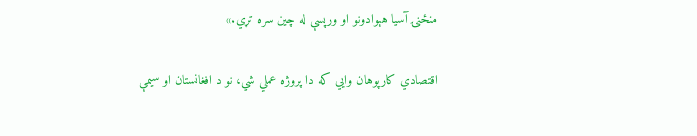منځنۍ آسیا هېوادونو او ورپسې له چین سره تړي.»

اقتصادي کارپوهان وایي که دا پروژه عملي شي، نو د افغانستان او سیمې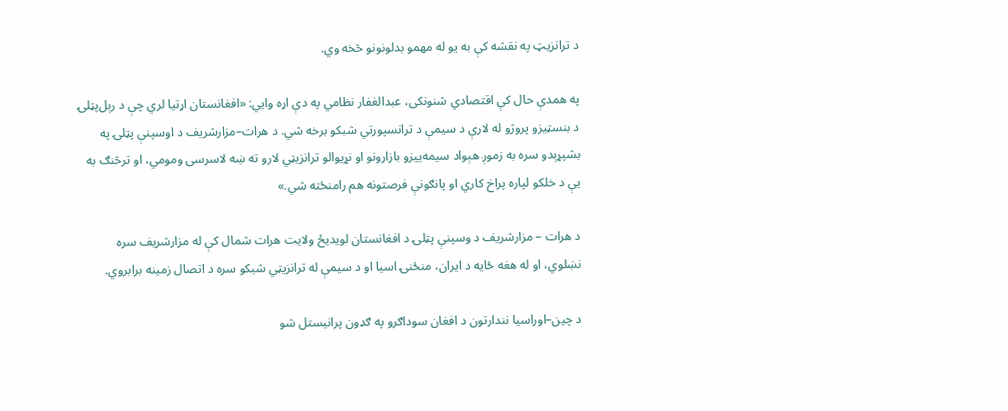د ترانزیټ په نقشه کې به یو له مهمو بدلونونو څخه وي.

په همدې حال کې اقتصادي شنونکی، عبدالغفار نظامي په دې اړه وايي: «افغانستان اړتیا لري چې د رېل‌پټلۍ د بنسټیزو پروژو له لارې د سیمې د ترانسپورتي شبکو برخه شي. د هرات–مزارشریف د اوسپنې پټلۍ په بشپړېدو سره به زموږ هېواد سیمه‌ییزو بازارونو او نړیوالو ترانزیټي لارو ته ښه لاسرسی ومومي، او ترڅنګ به یې د خلکو لپاره پراخ کاري او پانګونې فرصتونه هم رامنځته شي.»

د هرات – مزارشریف د وسپنې پټلۍ د افغانستان لویدیځ ولایت هرات شمال کې له مزارشریف سره نښلوي، او له هغه ځایه د ایران، منځنۍ اسیا او د سیمې له ترانزیټي شبکو سره د اتصال زمینه برابروي.

د چین–اوراسیا نندارتون د افغان سوداګرو په ګډون پرانیستل شو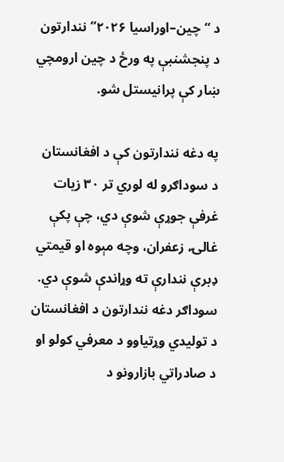د “چین–اوراسیا ۲۰۲۶” نندارتون د پنجشنبې په ورځ د چین ارومچي ښار کې پرانیستل شو.

په دغه نندارتون کې د افغانستان د سوداګرو له لوري تر ۳۰ زیات غرفې جوړې شوې دي، چې پکې غالۍ، زعفران، وچه مېوه او قیمتي ډبرې نندارې ته وړاندې شوې دي.
سوداګر دغه نندارتون د افغانستان د تولیدي وړتیاوو د معرفي کولو او د صادراتي بازارونو د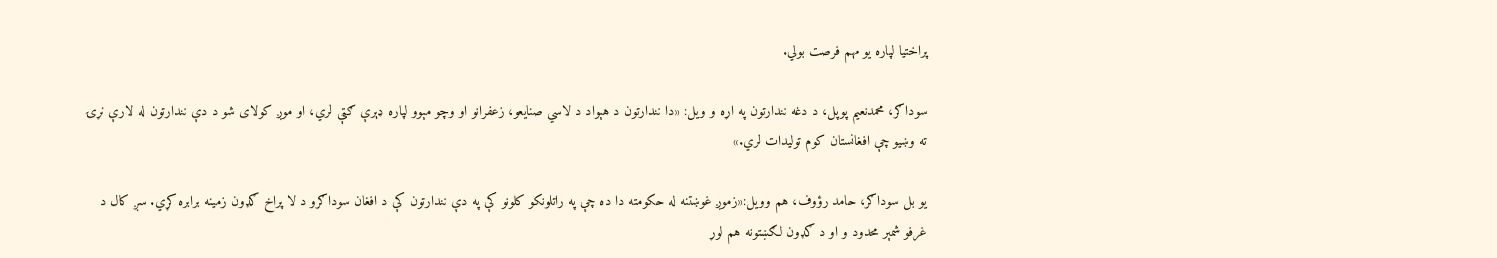پراختیا لپاره یو مهم فرصت بولي.

سوداګر، محمدنعیم پوپل، د دغه نندارتون په اړه و ویل: «دا نندارتون د هېواد د لاسي صنایعو، زعفرانو او وچو مېوو لپاره ډېرې ګټې لري، او موږ کولای شو د دې نندارتون له لارې نړۍ ته وښیو چې افغانستان کوم تولیدات لري.»

یو بل سوداګر، حامد رؤوف، هم وویل:«زموږ غوښتنه له حکومته دا ده چې په راتلونکو کلونو کې په دې نندارتون کې د افغان سوداګرو د لا پراخ ګډون زمینه برابره کړي. سږ کال د غرفو شمېر محدود و او د ګډون لګښتونه هم لوړ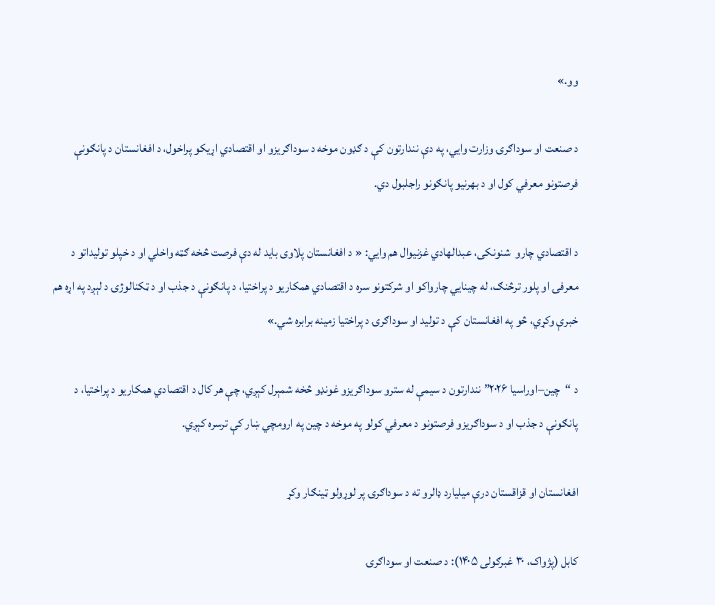وو.»

د صنعت او سوداګرۍ وزارت وایي، په دې نندارتون کې د ګډون موخه د سوداګریزو او اقتصادي اړیکو پراخول، د افغانستان د پانګونې فرصتونو معرفي کول او د بهرنیو پانګونو راجلبول دي.

د اقتصادي چارو  شنونکی، عبدالهادي غزنیوال هم وايي: « د افغانستان پلاوی باید له دې فرصت څخه ګټه واخلي او د خپلو تولیداتو د معرفۍ او پلور ترڅنګ، له چینایي چارواکو او شرکتونو سره د اقتصادي همکاریو د پراختیا، د پانګونې د جذب او د ټکنالوژۍ د لېږد په اړه هم خبرې وکړي، څو په افغانستان کې د تولید او سوداګرۍ د پراختیا زمینه برابره شي.»

د “چین–اوراسیا ۲۰۲۶” نندارتون د سیمې له سترو سوداګریزو غونډو څخه شمېرل کېږي، چې هر کال د اقتصادي همکاریو د پراختیا، د پانګونې د جذب او د سوداګریزو فرصتونو د معرفي کولو په موخه د چین په ارومچي ښار کې ترسره کېږي.

افغانستان او قزاقستان درې میلیارد ډالرو ته د سوداګرۍ پر لوړولو ټینګار وکړ

کابل (پژواک، ۳۰ غبرګولی ۱۴۰۵): د صنعت او سوداګرۍ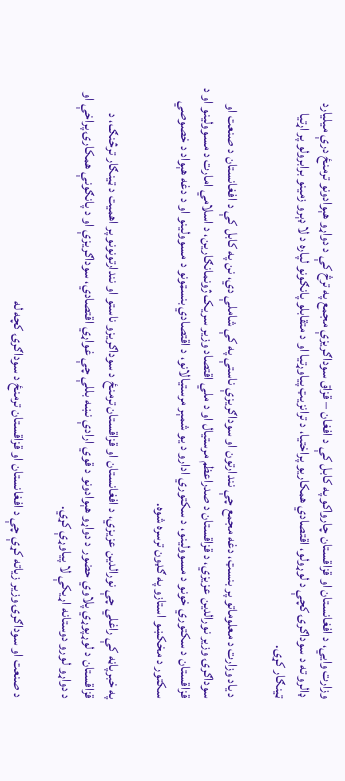وزارت وایي، د افغانستان او قزاقستان چارواکو په کابل کې د افغان – قزاق سوداګریزې مجمع په ترڅ کې د دواړو هېوادونو ترمنځ درې میلیارد ډالرو ته د سوداګرۍ کچې د لوړولو، اقتصادي همکاریو پراختیا، د ترانزیټ پیاوړتیا او د متقابلو پانګونو لپاره د لا ډېرو زمینو برابرولو پر اړتیا ټینګار کړی.

د یاد وزارت د معلوماتو پر بنسټ، دغه مجمع چې نندارتون او سوداګریزې ناستې په کې شاملې دي، نن په کابل کې د افغانستان د صنعت او سوداګرۍ وزیر نورالدین عزیزي، د قزاقستان د صدراعظم مرستیال او د ملي اقتصاد وزیر سریک ژونمانګارین، د اسلامي امارت د مسوولینو او د قزاقستان د سکتوري خونو د مسوولینو، د سکتوري ادارو د یو شمېر مرستیالانو، د اقتصادي بنسټونو د مسوولینو او د دغه هېواد د خصوصي سکتور د مخکښو استازو په ګډون ترسره شوه.

په خبرپاڼه کې راغلي چې نورالدین عزیزي، د افغانستان او قزاقستان ترمنځ د سوداګریزو ناستو او نندارتونونو پر اهمیت د ټینګار ترڅنګ، د قزاقستان د لوړپوړي پلاوي حضور د دواړو هېوادونو د قوي ارادې نښه بللې چې غواړي اقتصادي، سوداګریزې او د پانګونې همکارۍ پراخې او د دواړو لورو دوستانه اړیکې لا پیاوړې کړي.

د صنعت او سوداګرۍ وزیر زیاته کړې چې د افغانستان او قزاقستان ترمنځ د سوداګرۍ کچه له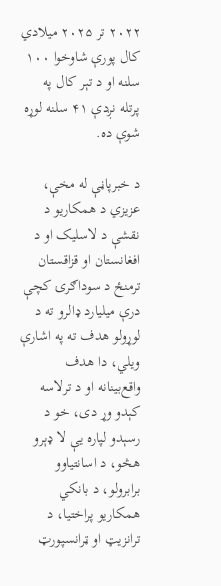۲۰۲۲ تر ۲۰۲۵ میلادي کال پورې شاوخوا ۱۰۰ سلنه او د تېر کال په پرتله نږدې ۴۱ سلنه لوړه شوې ده.

د خبرپاڼې له مخې، عزیزي د همکاریو د نقشې د لاسلیک او د افغانستان او قزاقستان ترمنځ د سوداګرۍ کچې درې میلیارد ډالرو ته د لوړولو هدف ته په اشارې ویلي، دا هدف واقع‌بینانه او د ترلاسه کېدو وړ دی، خو د رسېدو لپاره یې لا ډېرو هڅو، د اسانتیاوو برابرولو، د بانکي همکاریو پراختیا، د ترانزیټ او ټرانسپورټ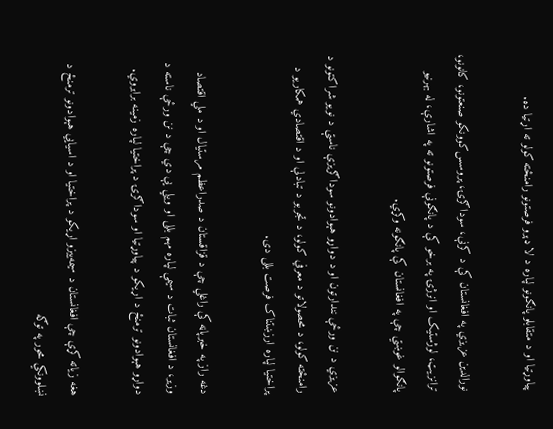پیاوړتیا او د متقابلو پانګونو لپاره د لا ډېرو فرصتونو رامنځته کولو ته اړتیا ده.

نورالدین عزیزي په افغانستان کې د کرنې، سوداګرۍ، پروسس‌کوونکو صنعتونو، کانونو، ترانزیټ، لوژستیک او انرژۍ په برخو کې د پانګونې فرصتونو ته په اشارې، له بهرنیو پانګوالو غوښتي چې په افغانستان کې پانګونه وکړي.

عزیزي د نن ورځې نندارتون او د دواړو هېوادونو سوداګریزې ناستې د نویو شراکتونو د رامنځته کولو، د محصولاتو د معرفي کولو، د تجربو د تبادلې او د اقتصادي همکاریو د پراختیا لپاره ارزښتناک فرصت بللی دی.

دغه راز په خبرپاڼه کې راغلي چې د قزاقستان د صدراعظم مرستیال او د ملي اقتصاد وزیر، د افغانستان ثبات د سیمې لپاره مهم بللی او ویلي یې دي چې د نن ورځې ناسته د دواړو هېوادونو ترمنځ د اړیکو د پیاوړتیا او سوداګرۍ د پراختیا لپاره زمینه برابروي.

هغه زیاته کړې چې افغانستان د سیمه‌ییزو اړیکو د پراختیا او د اسیایي هېوادونو ترمنځ د نښلوونکي محور په توګه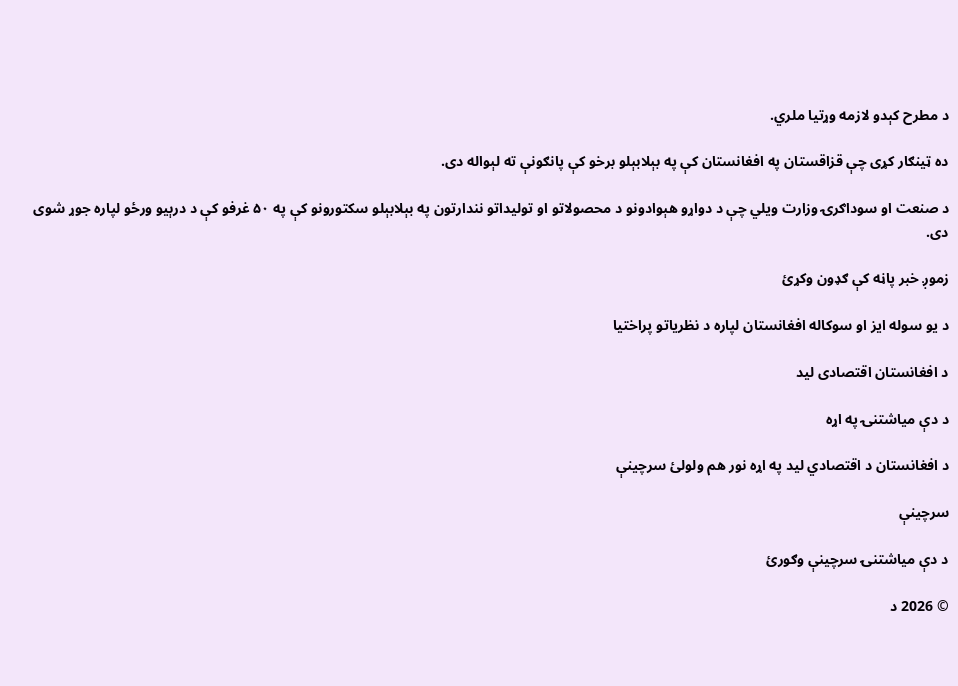د مطرح کېدو لازمه وړتیا ملري.

ده ټینګار کړی چې قزاقستان په افغانستان کې په بېلابېلو برخو کې پانګونې ته لېواله دی.

د صنعت او سوداګرۍ وزارت ویلي چې د دواړو هېوادونو د محصولاتو او تولیداتو نندارتون په بېلابېلو سکتورونو کې په ۵۰ غرفو کې د درېیو ورځو لپاره جوړ شوی دی.

زموږ خبر پاڼه کې ګډون وکړئ

د یو سوله ایز او سوکاله افغانستان لپاره د نظریاتو پراختیا

د افغانستان اقتصادی لید

د دې میاشتنۍ په اړه

د افغانستان د اقتصادي لید په اړه نور هم ولولئ سرچینې

سرچینې

د دې میاشتنۍ سرچینې وګورئ

© 2026 د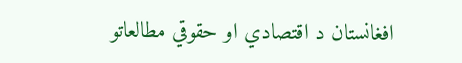افغانستان د اقتصادي او حقوقي مطالعاتو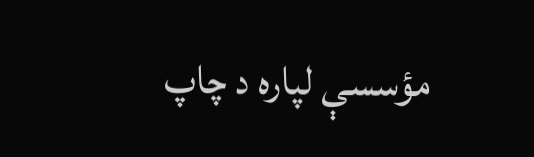مؤسسې لپاره د چاپ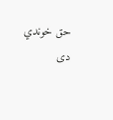حق خوندي دی